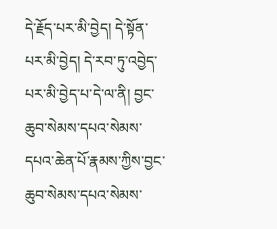དེ་རྗོད་པར་མི་བྱེད། དེ་སྟོན་པར་མི་བྱེད། དེ་རབ་ཏུ་འབྱེད་པར་མི་བྱེད་པ་དེ་ལ་ནི། བྱང་ཆུབ་སེམས་དཔའ་སེམས་དཔའ་ཆེན་པོ་རྣམས་ཀྱིས་བྱང་ཆུབ་སེམས་དཔའ་སེམས་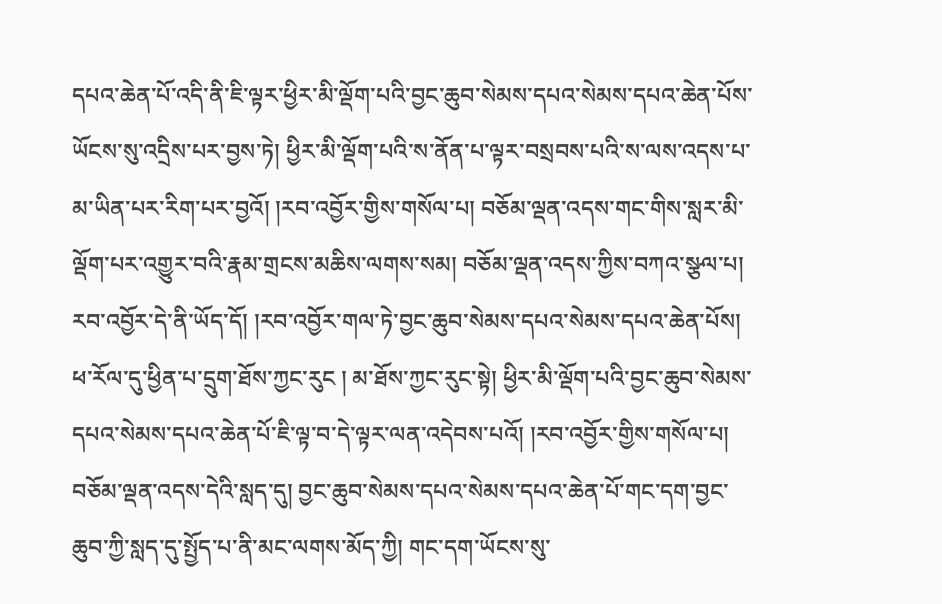དཔའ་ཆེན་པོ་འདི་ནི་ཇི་ལྟར་ཕྱིར་མི་ལྡོག་པའི་བྱང་ཆུབ་སེམས་དཔའ་སེམས་དཔའ་ཆེན་པོས་ཡོངས་སུ་འདྲིས་པར་བྱས་ཏེ། ཕྱིར་མི་ལྡོག་པའི་ས་ནོན་པ་ལྟར་བསྲབས་པའི་ས་ལས་འདས་པ་མ་ཡིན་པར་རིག་པར་བྱའོ། །རབ་འབྱོར་གྱིས་གསོལ་པ། བཅོམ་ལྡན་འདས་གང་གིས་སླར་མི་ལྡོག་པར་འགྱུར་བའི་རྣམ་གྲངས་མཆིས་ལགས་སམ། བཅོམ་ལྡན་འདས་ཀྱིས་བཀའ་སྩལ་པ། རབ་འབྱོར་དེ་ནི་ཡོད་དོ། །རབ་འབྱོར་གལ་ཏེ་བྱང་ཆུབ་སེམས་དཔའ་སེམས་དཔའ་ཆེན་པོས། ཕ་རོལ་དུ་ཕྱིན་པ་དྲུག་ཐོས་ཀྱང་རུང ། མ་ཐོས་ཀྱང་རུང་སྟེ། ཕྱིར་མི་ལྡོག་པའི་བྱང་ཆུབ་སེམས་དཔའ་སེམས་དཔའ་ཆེན་པོ་ཇི་ལྟ་བ་དེ་ལྟར་ལན་འདེབས་པའོ། །རབ་འབྱོར་གྱིས་གསོལ་པ། བཅོམ་ལྡན་འདས་དེའི་སླད་དུ། བྱང་ཆུབ་སེམས་དཔའ་སེམས་དཔའ་ཆེན་པོ་གང་དག་བྱང་ཆུབ་ཀྱི་སླད་དུ་སྤྱོད་པ་ནི་མང་ལགས་མོད་ཀྱི། གང་དག་ཡོངས་སུ་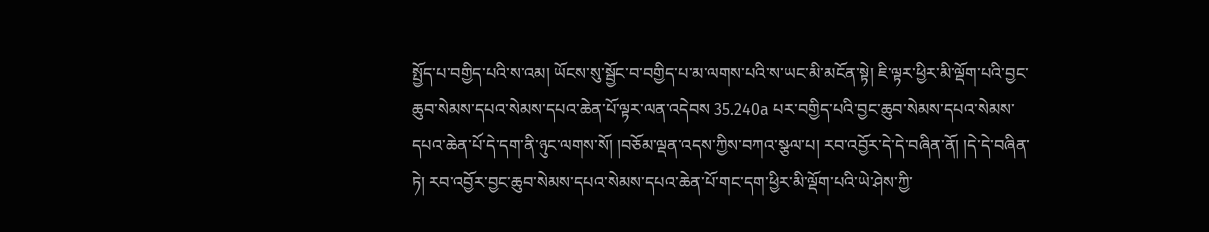སྤྱོད་པ་བགྱིད་པའི་ས་འམ། ཡོངས་སུ་སྦྱོང་བ་བགྱིད་པ་མ་ལགས་པའི་ས་ཡང་མི་མངོན་སྟེ། ཇི་ལྟར་ཕྱིར་མི་ལྡོག་པའི་བྱང་ཆུབ་སེམས་དཔའ་སེམས་དཔའ་ཆེན་པོ་ལྟར་ལན་འདེབས 35.240a པར་བགྱིད་པའི་བྱང་ཆུབ་སེམས་དཔའ་སེམས་དཔའ་ཆེན་པོ་དེ་དག་ནི་ཉུང་ལགས་སོ། །བཅོམ་ལྡན་འདས་ཀྱིས་བཀའ་སྩལ་པ། རབ་འབྱོར་དེ་དེ་བཞིན་ནོ། །དེ་དེ་བཞིན་ཏེ། རབ་འབྱོར་བྱང་ཆུབ་སེམས་དཔའ་སེམས་དཔའ་ཆེན་པོ་གང་དག་ཕྱིར་མི་ལྡོག་པའི་ཡེ་ཤེས་ཀྱི་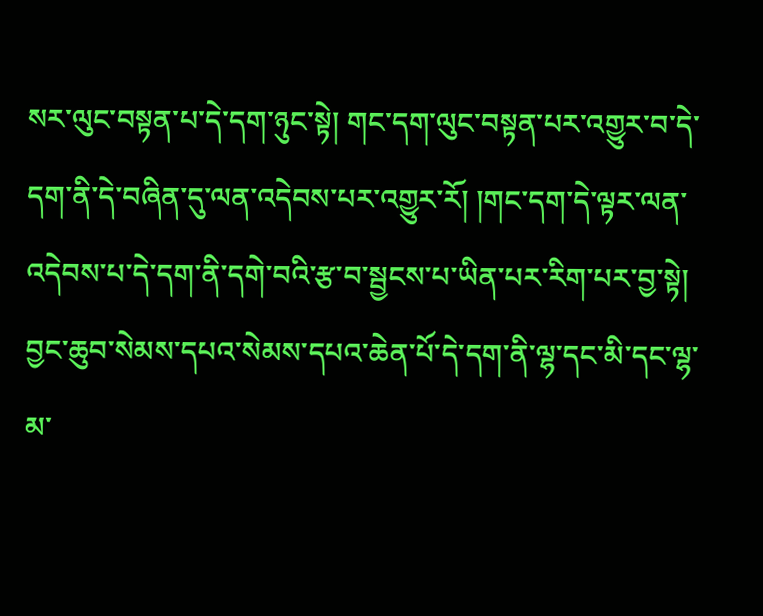སར་ལུང་བསྟན་པ་དེ་དག་ཉུང་སྟེ། གང་དག་ལུང་བསྟན་པར་འགྱུར་བ་དེ་དག་ནི་དེ་བཞིན་དུ་ལན་འདེབས་པར་འགྱུར་རོ། །གང་དག་དེ་ལྟར་ལན་འདེབས་པ་དེ་དག་ནི་དགེ་བའི་རྩ་བ་སྦྱངས་པ་ཡིན་པར་རིག་པར་བྱ་སྟེ། བྱང་ཆུབ་སེམས་དཔའ་སེམས་དཔའ་ཆེན་པོ་དེ་དག་ནི་ལྷ་དང་མི་དང་ལྷ་མ་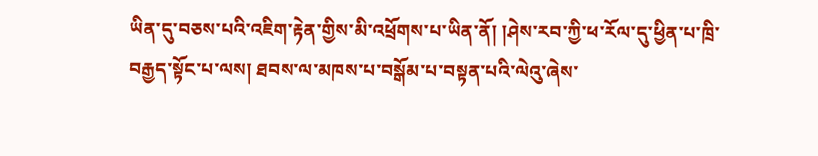ཡིན་དུ་བཅས་པའི་འཇིག་རྟེན་གྱིས་མི་འཕྲོགས་པ་ཡིན་ནོ། །ཤེས་རབ་ཀྱི་ཕ་རོལ་དུ་ཕྱིན་པ་ཁྲི་བརྒྱད་སྟོང་པ་ལས། ཐབས་ལ་མཁས་པ་བསྒོམ་པ་བསྟན་པའི་ལེའུ་ཞེས་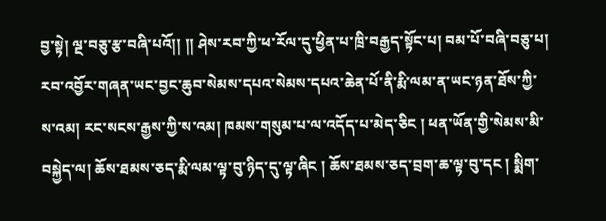བྱ་སྟེ། ལྔ་བཅུ་རྩ་བཞི་པའོ།། །། ཤེས་རབ་ཀྱི་ཕ་རོལ་དུ་ཕྱིན་པ་ཁྲི་བརྒྱད་སྟོང་པ། བམ་པོ་བཞི་བཅུ་པ། རབ་འབྱོར་གཞན་ཡང་བྱང་ཆུབ་སེམས་དཔའ་སེམས་དཔའ་ཆེན་པོ་ནི་རྨི་ལམ་ན་ཡང་ཉན་ཐོས་ཀྱི་ས་འམ། རང་སངས་རྒྱས་ཀྱི་ས་འམ། ཁམས་གསུམ་པ་ལ་འདོད་པ་མེད་ཅིང ། ཕན་ཡོན་གྱི་སེམས་མི་བསྐྱེད་ལ། ཆོས་ཐམས་ཅད་རྨི་ལམ་ལྟ་བུ་ཉིད་དུ་ལྟ་ཞིང ། ཆོས་ཐམས་ཅད་བྲག་ཆ་ལྟ་བུ་དང ། སྨིག་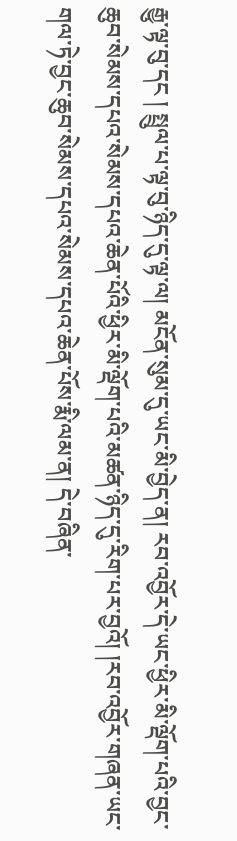རྒྱུ་ལྟ་བུ་དང ། སྤྲུལ་པ་ལྟ་བུ་ཉིད་དུ་ལྟ་ལ། མངོན་སུམ་དུ་ཡང་མི་བྱེད་ན། རབ་འབྱོར་དེ་ཡང་ཕྱིར་མི་ལྡོག་པའི་བྱང་ཆུབ་སེམས་དཔའ་སེམས་དཔའ་ཆེན་པོའི་ཕྱིར་མི་ལྡོག་པའི་མཚན་ཉིད་དུ་རིག་པར་བྱའོ། །རབ་འབྱོར་གཞན་ཡང་གལ་ཏེ་བྱང་ཆུབ་སེམས་དཔའ་སེམས་དཔའ་ཆེན་པོས་རྨི་ལམ་ན། དེ་བཞིན་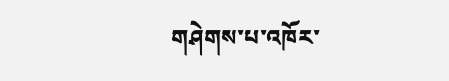གཤེགས་པ་འཁོར་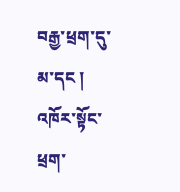བརྒྱ་ཕྲག་དུ་མ་དང ། འཁོར་སྟོང་ཕྲག་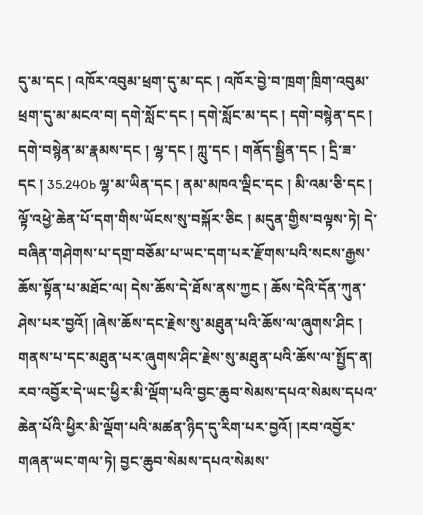དུ་མ་དང ། འཁོར་འབུམ་ཕྲག་དུ་མ་དང ། འཁོར་བྱེ་བ་ཁྲག་ཁྲིག་འབུམ་ཕྲག་དུ་མ་མངའ་བ། དགེ་སློང་དང ། དགེ་སློང་མ་དང ། དགེ་བསྙེན་དང ། དགེ་བསྙེན་མ་རྣམས་དང ། ལྷ་དང ། ཀླུ་དང ། གནོད་སྦྱིན་དང ། དྲི་ཟ་དང ། 35.240b ལྷ་མ་ཡིན་དང ། ནམ་མཁའ་ལྡིང་དང ། མི་འམ་ཅི་དང ། ལྟོ་འཕྱེ་ཆེན་པོ་དག་གིས་ཡོངས་སུ་བསྐོར་ཅིང ། མདུན་གྱིས་བལྟས་ཏེ། དེ་བཞིན་གཤེགས་པ་དགྲ་བཅོམ་པ་ཡང་དག་པར་རྫོགས་པའི་སངས་རྒྱས་ཆོས་སྟོན་པ་མཐོང་ལ། དེས་ཆོས་དེ་ཐོས་ནས་ཀྱང ། ཆོས་དེའི་དོན་ཀུན་ཤེས་པར་བྱའོ། །ཞེས་ཆོས་དང་རྗེས་སུ་མཐུན་པའི་ཆོས་ལ་ཞུགས་ཤིང ། གནས་པ་དང་མཐུན་པར་ཞུགས་ཤིང་རྗེས་སུ་མཐུན་པའི་ཆོས་ལ་སྤྱོད་ན། རབ་འབྱོར་དེ་ཡང་ཕྱིར་མི་ལྡོག་པའི་བྱང་ཆུབ་སེམས་དཔའ་སེམས་དཔའ་ཆེན་པོའི་ཕྱིར་མི་ལྡོག་པའི་མཚན་ཉིད་དུ་རིག་པར་བྱའོ། །རབ་འབྱོར་གཞན་ཡང་གལ་ཏེ། བྱང་ཆུབ་སེམས་དཔའ་སེམས་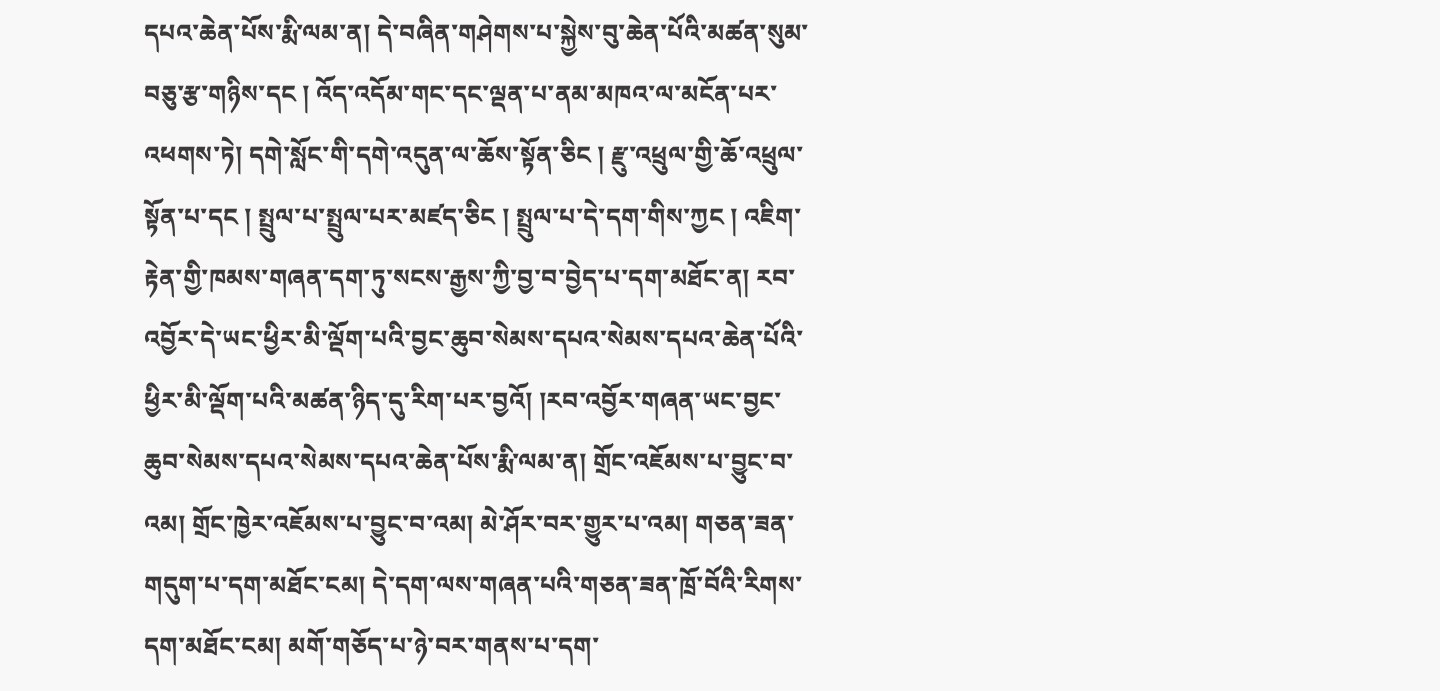དཔའ་ཆེན་པོས་རྨི་ལམ་ན། དེ་བཞིན་གཤེགས་པ་སྐྱེས་བུ་ཆེན་པོའི་མཚན་སུམ་བཅུ་རྩ་གཉིས་དང ། འོད་འདོམ་གང་དང་ལྡན་པ་ནམ་མཁའ་ལ་མངོན་པར་འཕགས་ཏེ། དགེ་སློང་གི་དགེ་འདུན་ལ་ཆོས་སྟོན་ཅིང ། རྫུ་འཕྲུལ་གྱི་ཆོ་འཕྲུལ་སྟོན་པ་དང ། སྤྲུལ་པ་སྤྲུལ་པར་མཛད་ཅིང ། སྤྲུལ་པ་དེ་དག་གིས་ཀྱང ། འཇིག་རྟེན་གྱི་ཁམས་གཞན་དག་ཏུ་སངས་རྒྱས་ཀྱི་བྱ་བ་བྱེད་པ་དག་མཐོང་ན། རབ་འབྱོར་དེ་ཡང་ཕྱིར་མི་ལྡོག་པའི་བྱང་ཆུབ་སེམས་དཔའ་སེམས་དཔའ་ཆེན་པོའི་ཕྱིར་མི་ལྡོག་པའི་མཚན་ཉིད་དུ་རིག་པར་བྱའོ། །རབ་འབྱོར་གཞན་ཡང་བྱང་ཆུབ་སེམས་དཔའ་སེམས་དཔའ་ཆེན་པོས་རྨི་ལམ་ན། གྲོང་འཇོམས་པ་བྱུང་བ་འམ། གྲོང་ཁྱེར་འཇོམས་པ་བྱུང་བ་འམ། མེ་ཤོར་བར་གྱུར་པ་འམ། གཅན་ཟན་གདུག་པ་དག་མཐོང་ངམ། དེ་དག་ལས་གཞན་པའི་གཅན་ཟན་ཁྲོ་བོའི་རིགས་དག་མཐོང་ངམ། མགོ་གཅོད་པ་ཉེ་བར་གནས་པ་དག་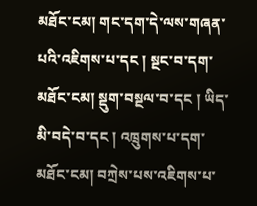མཐོང་ངམ། གང་དག་དེ་ལས་གཞན་པའི་འཇིགས་པ་དང ། སྔང་བ་དག་མཐོང་ངམ། སྡུག་བསྔལ་བ་དང ། ཡིད་མི་བདེ་བ་དང ། འཁྲུགས་པ་དག་མཐོང་ངམ། བཀྲེས་པས་འཇིགས་པ་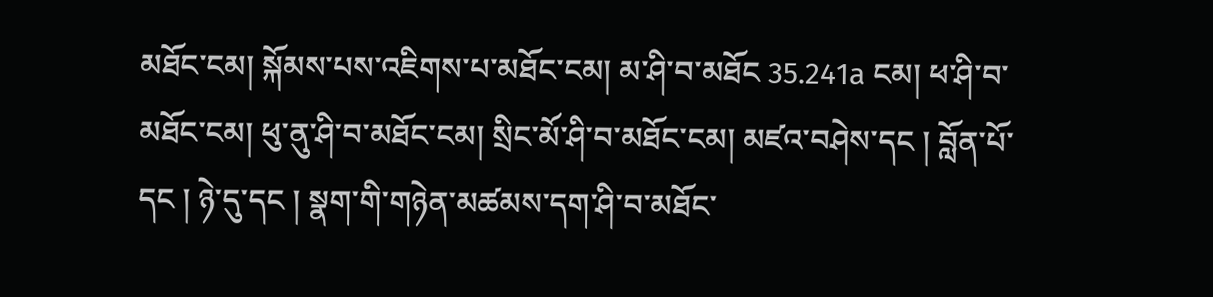མཐོང་ངམ། སྐོམས་པས་འཇིགས་པ་མཐོང་ངམ། མ་ཤི་བ་མཐོང 35.241a ངམ། ཕ་ཤི་བ་མཐོང་ངམ། ཕུ་ནུ་ཤི་བ་མཐོང་ངམ། སྲིང་མོ་ཤི་བ་མཐོང་ངམ། མཛའ་བཤེས་དང ། བློན་པོ་དང ། ཉེ་དུ་དང ། སྣག་གི་གཉེན་མཚམས་དག་ཤི་བ་མཐོང་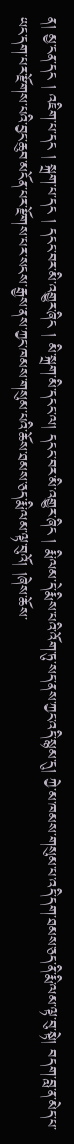ན། མྱ་ངན་དང ། འཇིག་པ་དང ། སྐྲག་པ་དང ། དངང་བར་མི་འགྱུར་ཞིང ། མི་སྐྲག་མི་དངང་ལ། དངང་བར་མི་འགྱུར་ཞིང ། རྨི་ལམ་དེ་རྨིས་པའི་འོག་ཏུ་སད་ནས་ཀྱང་འདི་སྙམ་དུ། ཀྱེ་མ་ཁམས་གསུམ་པ་འདི་དག་ཐམས་ཅད་ནི་རྨི་ལམ་ལྟ་བུ་སྟེ། བདག་བླ་ན་མེད་པ་ཡང་དག་པར་རྫོགས་པའི་བྱང་ཆུབ་མངོན་པར་རྫོགས་པར་སངས་རྒྱས་ནས་ཀྱང་ཁམས་གསུམ་པའི་ཆོས་ཐམས་ཅད་རྨི་ལམ་ལྟ་བུའོ། །ཞེས་ཆོས་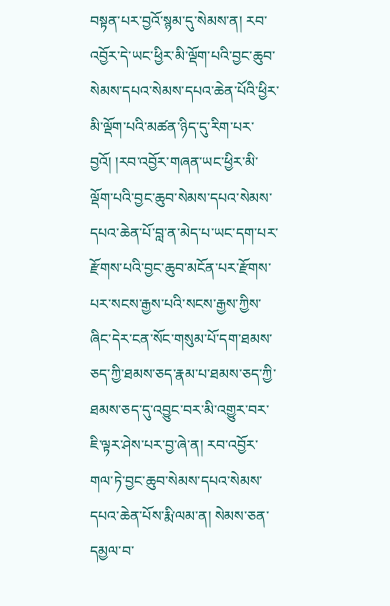བསྟན་པར་བྱའོ་སྙམ་དུ་སེམས་ན། རབ་འབྱོར་དེ་ཡང་ཕྱིར་མི་ལྡོག་པའི་བྱང་ཆུབ་སེམས་དཔའ་སེམས་དཔའ་ཆེན་པོའི་ཕྱིར་མི་ལྡོག་པའི་མཚན་ཉིད་དུ་རིག་པར་བྱའོ། །རབ་འབྱོར་གཞན་ཡང་ཕྱིར་མི་ལྡོག་པའི་བྱང་ཆུབ་སེམས་དཔའ་སེམས་དཔའ་ཆེན་པོ་བླ་ན་མེད་པ་ཡང་དག་པར་རྫོགས་པའི་བྱང་ཆུབ་མངོན་པར་རྫོགས་པར་སངས་རྒྱས་པའི་སངས་རྒྱས་ཀྱིས་ཞིང་དེར་ངན་སོང་གསུམ་པོ་དག་ཐམས་ཅད་ཀྱི་ཐམས་ཅད་རྣམ་པ་ཐམས་ཅད་ཀྱི་ཐམས་ཅད་དུ་འབྱུང་བར་མི་འགྱུར་བར་ཇི་ལྟར་ཤེས་པར་བྱ་ཞེ་ན། རབ་འབྱོར་གལ་ཏེ་བྱང་ཆུབ་སེམས་དཔའ་སེམས་དཔའ་ཆེན་པོས་རྨི་ལམ་ན། སེམས་ཅན་དམྱལ་བ་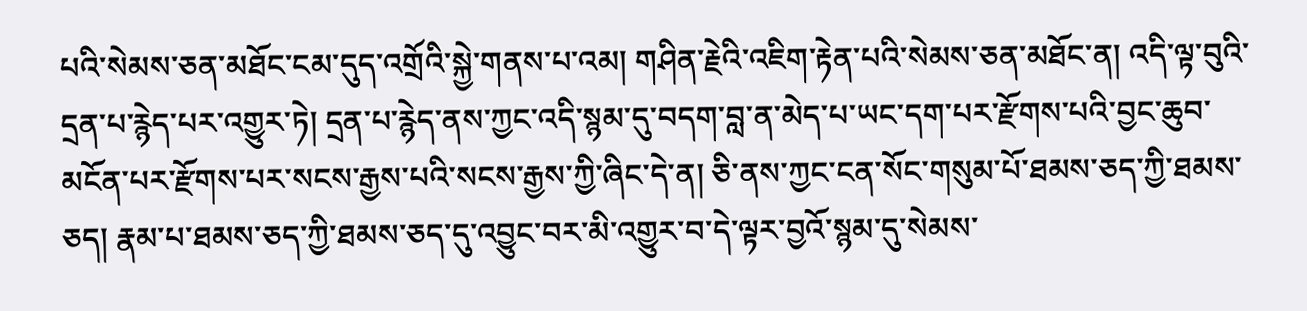པའི་སེམས་ཅན་མཐོང་ངམ་དུད་འགྲོའི་སྐྱེ་གནས་པ་འམ། གཤིན་རྗེའི་འཇིག་རྟེན་པའི་སེམས་ཅན་མཐོང་ན། འདི་ལྟ་བུའི་དྲན་པ་རྙེད་པར་འགྱུར་ཏེ། དྲན་པ་རྙེད་ནས་ཀྱང་འདི་སྙམ་དུ་བདག་བླ་ན་མེད་པ་ཡང་དག་པར་རྫོགས་པའི་བྱང་ཆུབ་མངོན་པར་རྫོགས་པར་སངས་རྒྱས་པའི་སངས་རྒྱས་ཀྱི་ཞིང་དེ་ན། ཅི་ནས་ཀྱང་ངན་སོང་གསུམ་པོ་ཐམས་ཅད་ཀྱི་ཐམས་ཅད། རྣམ་པ་ཐམས་ཅད་ཀྱི་ཐམས་ཅད་དུ་འབྱུང་བར་མི་འགྱུར་བ་དེ་ལྟར་བྱའོ་སྙམ་དུ་སེམས་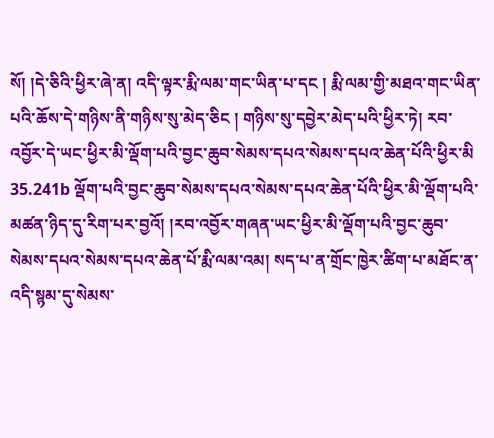སོ། །དེ་ཅིའི་ཕྱིར་ཞེ་ན། འདི་ལྟར་རྨི་ལམ་གང་ཡིན་པ་དང ། རྨི་ལམ་གྱི་མཐའ་གང་ཡིན་པའི་ཆོས་དེ་གཉིས་ནི་གཉིས་སུ་མེད་ཅིང ། གཉིས་སུ་དབྱེར་མེད་པའི་ཕྱིར་ཏེ། རབ་འབྱོར་དེ་ཡང་ཕྱིར་མི་ལྡོག་པའི་བྱང་ཆུབ་སེམས་དཔའ་སེམས་དཔའ་ཆེན་པོའི་ཕྱིར་མི 35.241b ལྡོག་པའི་བྱང་ཆུབ་སེམས་དཔའ་སེམས་དཔའ་ཆེན་པོའི་ཕྱིར་མི་ལྡོག་པའི་མཚན་ཉིད་དུ་རིག་པར་བྱའོ། །རབ་འབྱོར་གཞན་ཡང་ཕྱིར་མི་ལྡོག་པའི་བྱང་ཆུབ་སེམས་དཔའ་སེམས་དཔའ་ཆེན་པོ་རྨི་ལམ་འམ། སད་པ་ན་གྲོང་ཁྱེར་ཚིག་པ་མཐོང་ན་འདི་སྙམ་དུ་སེམས་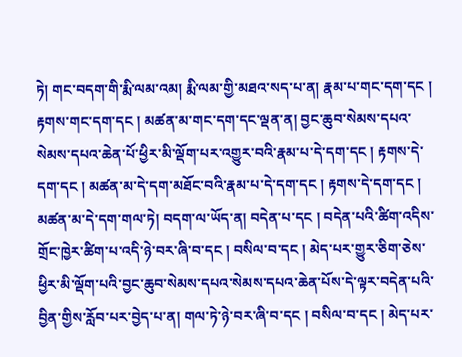ཏེ། གང་བདག་གི་རྨི་ལམ་འམ། རྨི་ལམ་གྱི་མཐའ་སད་པ་ན། རྣམ་པ་གང་དག་དང ། རྟགས་གང་དག་དང ། མཚན་མ་གང་དག་དང་ལྡན་ན། བྱང་ཆུབ་སེམས་དཔའ་སེམས་དཔའ་ཆེན་པོ་ཕྱིར་མི་ལྡོག་པར་འགྱུར་བའི་རྣམ་པ་དེ་དག་དང ། རྟགས་དེ་དག་དང ། མཚན་མ་དེ་དག་མཐོང་བའི་རྣམ་པ་དེ་དག་དང ། རྟགས་དེ་དག་དང ། མཚན་མ་དེ་དག་གལ་ཏེ། བདག་ལ་ཡོད་ན། བདེན་པ་དང ། བདེན་པའི་ཚིག་འདིས་གྲོང་ཁྱེར་ཚིག་པ་འདི་ཉེ་བར་ཞི་བ་དང ། བསིལ་བ་དང ། མེད་པར་གྱུར་ཅིག་ཅེས་ཕྱིར་མི་ལྡོག་པའི་བྱང་ཆུབ་སེམས་དཔའ་སེམས་དཔའ་ཆེན་པོས་དེ་ལྟར་བདེན་པའི་བྱིན་གྱིས་རློབ་པར་བྱེད་པ་ན། གལ་ཏེ་ཉེ་བར་ཞི་བ་དང ། བསིལ་བ་དང ། མེད་པར་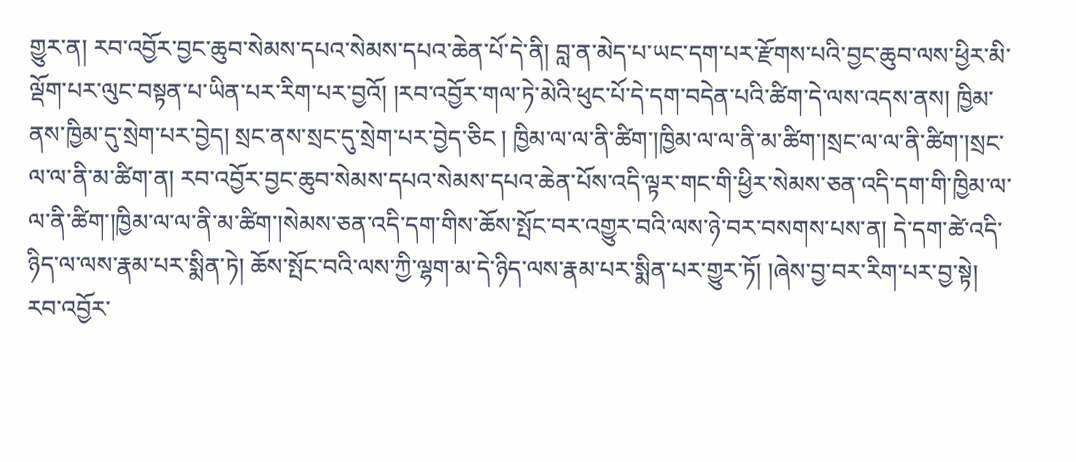གྱུར་ན། རབ་འབྱོར་བྱང་ཆུབ་སེམས་དཔའ་སེམས་དཔའ་ཆེན་པོ་དེ་ནི། བླ་ན་མེད་པ་ཡང་དག་པར་རྫོགས་པའི་བྱང་ཆུབ་ལས་ཕྱིར་མི་ལྡོག་པར་ལུང་བསྟན་པ་ཡིན་པར་རིག་པར་བྱའོ། །རབ་འབྱོར་གལ་ཏེ་མེའི་ཕུང་པོ་དེ་དག་བདེན་པའི་ཚིག་དེ་ལས་འདས་ནས། ཁྱིམ་ནས་ཁྱིམ་དུ་སྲེག་པར་བྱེད། སྲང་ནས་སྲང་དུ་སྲེག་པར་བྱེད་ཅིང ། ཁྱིམ་ལ་ལ་ནི་ཚིག་།ཁྱིམ་ལ་ལ་ནི་མ་ཚིག་།སྲང་ལ་ལ་ནི་ཚིག་།སྲང་ལ་ལ་ནི་མ་ཚིག་ན། རབ་འབྱོར་བྱང་ཆུབ་སེམས་དཔའ་སེམས་དཔའ་ཆེན་པོས་འདི་ལྟར་གང་གི་ཕྱིར་སེམས་ཅན་འདི་དག་གི་ཁྱིམ་ལ་ལ་ནི་ཚིག་།ཁྱིམ་ལ་ལ་ནི་མ་ཚིག་།སེམས་ཅན་འདི་དག་གིས་ཆོས་སྤོང་བར་འགྱུར་བའི་ལས་ཉེ་བར་བསགས་པས་ན། དེ་དག་ཚེ་འདི་ཉིད་ལ་ལས་རྣམ་པར་སྨིན་ཏེ། ཆོས་སྤོང་བའི་ལས་ཀྱི་ལྷག་མ་དེ་ཉིད་ལས་རྣམ་པར་སྨིན་པར་གྱུར་ཏོ། །ཞེས་བྱ་བར་རིག་པར་བྱ་སྟེ། རབ་འབྱོར་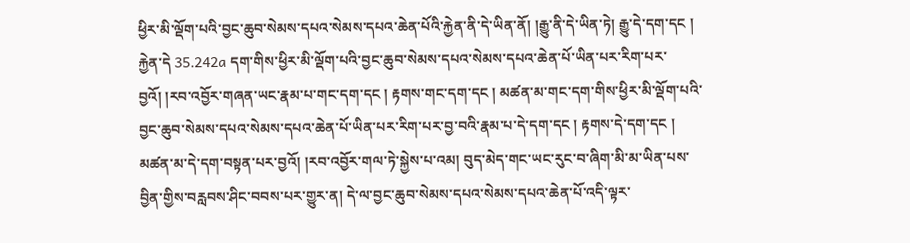ཕྱིར་མི་ལྡོག་པའི་བྱང་ཆུབ་སེམས་དཔའ་སེམས་དཔའ་ཆེན་པོའི་རྐྱེན་ནི་དེ་ཡིན་ནོ། །རྒྱུ་ནི་དེ་ཡིན་ཏེ། རྒྱུ་དེ་དག་དང ། རྐྱེན་དེ 35.242a དག་གིས་ཕྱིར་མི་ལྡོག་པའི་བྱང་ཆུབ་སེམས་དཔའ་སེམས་དཔའ་ཆེན་པོ་ཡིན་པར་རིག་པར་བྱའོ། །རབ་འབྱོར་གཞན་ཡང་རྣམ་པ་གང་དག་དང ། རྟགས་གང་དག་དང ། མཚན་མ་གང་དག་གིས་ཕྱིར་མི་ལྡོག་པའི་བྱང་ཆུབ་སེམས་དཔའ་སེམས་དཔའ་ཆེན་པོ་ཡིན་པར་རིག་པར་བྱ་བའི་རྣམ་པ་དེ་དག་དང ། རྟགས་དེ་དག་དང ། མཚན་མ་དེ་དག་བསྟན་པར་བྱའོ། །རབ་འབྱོར་གལ་ཏེ་སྐྱེས་པ་འམ། བུད་མེད་གང་ཡང་རུང་བ་ཞིག་མི་མ་ཡིན་པས་བྱིན་གྱིས་བརླབས་ཤིང་བབས་པར་གྱུར་ན། དེ་ལ་བྱང་ཆུབ་སེམས་དཔའ་སེམས་དཔའ་ཆེན་པོ་འདི་ལྟར་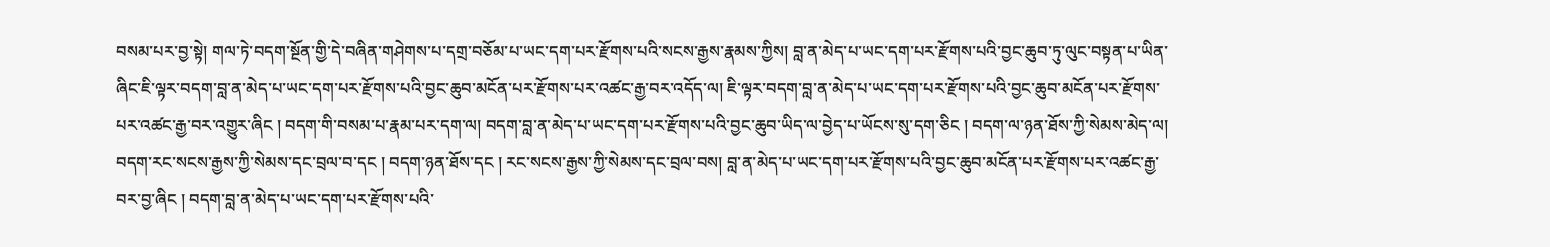བསམ་པར་བྱ་སྟེ། གལ་ཏེ་བདག་སྔོན་གྱི་དེ་བཞིན་གཤེགས་པ་དགྲ་བཅོམ་པ་ཡང་དག་པར་རྫོགས་པའི་སངས་རྒྱས་རྣམས་ཀྱིས། བླ་ན་མེད་པ་ཡང་དག་པར་རྫོགས་པའི་བྱང་ཆུབ་ཏུ་ལུང་བསྟན་པ་ཡིན་ཞིང་ཇི་ལྟར་བདག་བླ་ན་མེད་པ་ཡང་དག་པར་རྫོགས་པའི་བྱང་ཆུབ་མངོན་པར་རྫོགས་པར་འཚང་རྒྱ་བར་འདོད་ལ། ཇི་ལྟར་བདག་བླ་ན་མེད་པ་ཡང་དག་པར་རྫོགས་པའི་བྱང་ཆུབ་མངོན་པར་རྫོགས་པར་འཚང་རྒྱ་བར་འགྱུར་ཞིང ། བདག་གི་བསམ་པ་རྣམ་པར་དག་ལ། བདག་བླ་ན་མེད་པ་ཡང་དག་པར་རྫོགས་པའི་བྱང་ཆུབ་ཡིད་ལ་བྱེད་པ་ཡོངས་སུ་དག་ཅིང ། བདག་ལ་ཉན་ཐོས་ཀྱི་སེམས་མེད་ལ། བདག་རང་སངས་རྒྱས་ཀྱི་སེམས་དང་བྲལ་བ་དང ། བདག་ཉན་ཐོས་དང ། རང་སངས་རྒྱས་ཀྱི་སེམས་དང་བྲལ་བས། བླ་ན་མེད་པ་ཡང་དག་པར་རྫོགས་པའི་བྱང་ཆུབ་མངོན་པར་རྫོགས་པར་འཚང་རྒྱ་བར་བྱ་ཞིང ། བདག་བླ་ན་མེད་པ་ཡང་དག་པར་རྫོགས་པའི་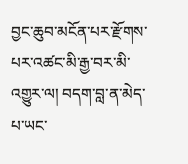བྱང་ཆུབ་མངོན་པར་རྫོགས་པར་འཚང་མི་རྒྱ་བར་མི་འགྱུར་ལ། བདག་བླ་ན་མེད་པ་ཡང་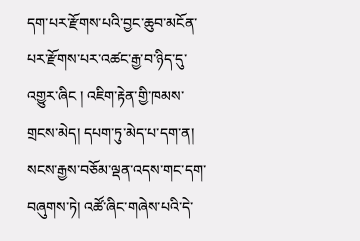དག་པར་རྫོགས་པའི་བྱང་ཆུབ་མངོན་པར་རྫོགས་པར་འཚང་རྒྱ་བ་ཉིད་དུ་འགྱུར་ཞིང ། འཇིག་རྟེན་གྱི་ཁམས་གྲངས་མེད། དཔག་ཏུ་མེད་པ་དག་ན། སངས་རྒྱས་བཅོམ་ལྡན་འདས་གང་དག་བཞུགས་ཏེ། འཚོ་ཞིང་གཞེས་པའི་དེ་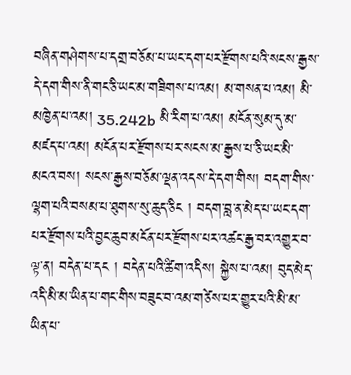བཞིན་གཤེགས་པ་དགྲ་བཅོམ་པ་ཡང་དག་པར་རྫོགས་པའི་སངས་རྒྱས་དེ་དག་གིས་ནི་གང་ཅི་ཡང་མ་གཟིགས་པ་འམ། མ་གསན་པ་འམ། མི་མཁྱེན་པ་འམ། 35.242b མི་རིག་པ་འམ། མངོན་སུམ་དུ་མ་མཛད་པ་འམ། མངོན་པར་རྫོགས་པར་སངས་མ་རྒྱས་པ་ཅི་ཡང་མི་མངའ་བས། སངས་རྒྱས་བཅོམ་ལྡན་འདས་དེ་དག་གིས། བདག་གིས་ལྷག་པའི་བསམ་པ་ཐུགས་སུ་ཆུད་ཅིང ། བདག་བླ་ན་མེད་པ་ཡང་དག་པར་རྫོགས་པའི་བྱང་ཆུབ་མངོན་པར་རྫོགས་པར་འཚང་རྒྱ་བར་འགྱུར་བ་ལྟ་ན། བདེན་པ་དང ། བདེན་པའི་ཚིག་འདིས། སྐྱེས་པ་འམ། བུད་མེད་འདི་མི་མ་ཡིན་པ་གང་གིས་བཟུང་བ་འམ་གཙེས་པར་གྱུར་པའི་མི་མ་ཡིན་པ་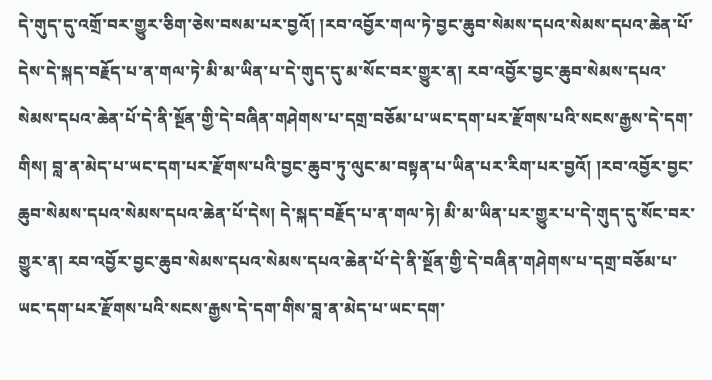དེ་གུད་དུ་འགྲོ་བར་གྱུར་ཅིག་ཅེས་བསམ་པར་བྱའོ། །རབ་འབྱོར་གལ་ཏེ་བྱང་ཆུབ་སེམས་དཔའ་སེམས་དཔའ་ཆེན་པོ་དེས་དེ་སྐད་བརྗོད་པ་ན་གལ་ཏེ་མི་མ་ཡིན་པ་དེ་གུད་དུ་མ་སོང་བར་གྱུར་ན། རབ་འབྱོར་བྱང་ཆུབ་སེམས་དཔའ་སེམས་དཔའ་ཆེན་པོ་དེ་ནི་སྔོན་གྱི་དེ་བཞིན་གཤེགས་པ་དགྲ་བཅོམ་པ་ཡང་དག་པར་རྫོགས་པའི་སངས་རྒྱས་དེ་དག་གིས། བླ་ན་མེད་པ་ཡང་དག་པར་རྫོགས་པའི་བྱང་ཆུབ་ཏུ་ལུང་མ་བསྟན་པ་ཡིན་པར་རིག་པར་བྱའོ། །རབ་འབྱོར་བྱང་ཆུབ་སེམས་དཔའ་སེམས་དཔའ་ཆེན་པོ་དེས། དེ་སྐད་བརྗོད་པ་ན་གལ་ཏེ། མི་མ་ཡིན་པར་གྱུར་པ་དེ་གུད་དུ་སོང་བར་གྱུར་ན། རབ་འབྱོར་བྱང་ཆུབ་སེམས་དཔའ་སེམས་དཔའ་ཆེན་པོ་དེ་ནི་སྔོན་གྱི་དེ་བཞིན་གཤེགས་པ་དགྲ་བཅོམ་པ་ཡང་དག་པར་རྫོགས་པའི་སངས་རྒྱས་དེ་དག་གིས་བླ་ན་མེད་པ་ཡང་དག་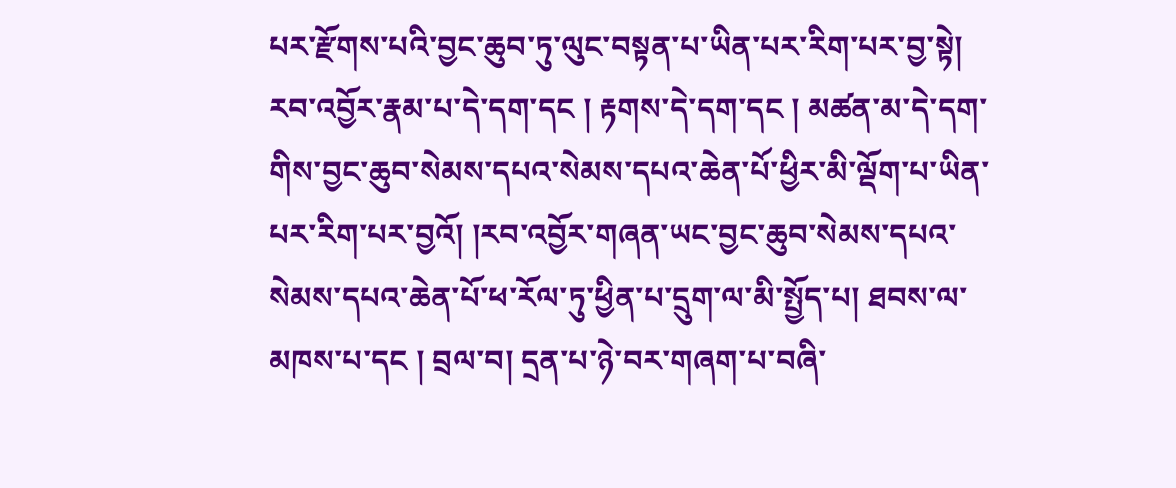པར་རྫོགས་པའི་བྱང་ཆུབ་ཏུ་ལུང་བསྟན་པ་ཡིན་པར་རིག་པར་བྱ་སྟེ། རབ་འབྱོར་རྣམ་པ་དེ་དག་དང ། རྟགས་དེ་དག་དང ། མཚན་མ་དེ་དག་གིས་བྱང་ཆུབ་སེམས་དཔའ་སེམས་དཔའ་ཆེན་པོ་ཕྱིར་མི་ལྡོག་པ་ཡིན་པར་རིག་པར་བྱའོ། །རབ་འབྱོར་གཞན་ཡང་བྱང་ཆུབ་སེམས་དཔའ་སེམས་དཔའ་ཆེན་པོ་ཕ་རོལ་ཏུ་ཕྱིན་པ་དྲུག་ལ་མི་སྤྱོད་པ། ཐབས་ལ་མཁས་པ་དང ། བྲལ་བ། དྲན་པ་ཉེ་བར་གཞག་པ་བཞི་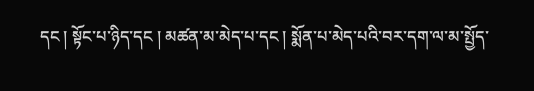དང ། སྟོང་པ་ཉིད་དང ། མཚན་མ་མེད་པ་དང ། སྨོན་པ་མེད་པའི་བར་དག་ལ་མ་སྤྱོད་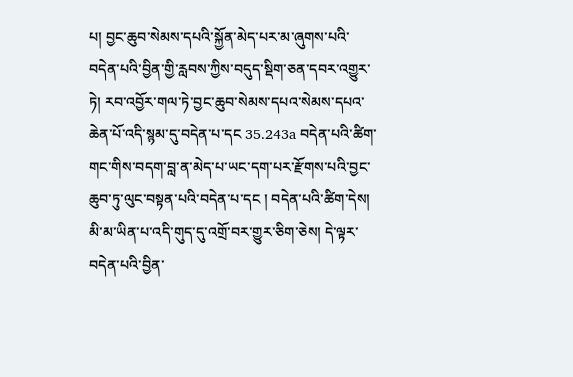པ། བྱང་ཆུབ་སེམས་དཔའི་སྐྱོན་མེད་པར་མ་ཞུགས་པའི་བདེན་པའི་བྱིན་གྱི་རླབས་ཀྱིས་བདུད་སྡིག་ཅན་དབར་འགྱུར་ཏེ། རབ་འབྱོར་གལ་ཏེ་བྱང་ཆུབ་སེམས་དཔའ་སེམས་དཔའ་ཆེན་པོ་འདི་སྙམ་དུ་བདེན་པ་དང 35.243a བདེན་པའི་ཚིག་གང་གིས་བདག་བླ་ན་མེད་པ་ཡང་དག་པར་རྫོགས་པའི་བྱང་ཆུབ་ཏུ་ལུང་བསྟན་པའི་བདེན་པ་དང ། བདེན་པའི་ཚིག་དེས། མི་མ་ཡིན་པ་འདི་གུད་དུ་འགྲོ་བར་གྱུར་ཅིག་ཅེས། དེ་ལྟར་བདེན་པའི་བྱིན་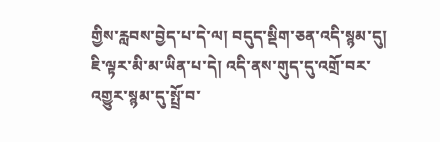གྱིས་རླབས་བྱེད་པ་དེ་ལ། བདུད་སྡིག་ཅན་འདི་སྙམ་དུ། ཇི་ལྟར་མི་མ་ཡིན་པ་དེ། འདི་ནས་གུད་དུ་འགྲོ་བར་འགྱུར་སྙམ་དུ་སྤྲོ་བ་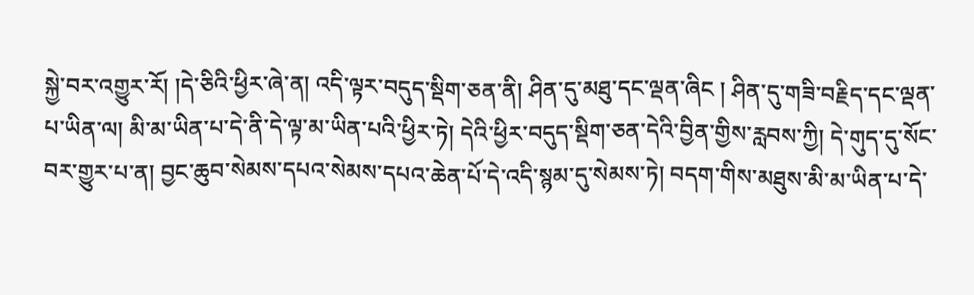སྐྱེ་བར་འགྱུར་རོ། །དེ་ཅིའི་ཕྱིར་ཞེ་ན། འདི་ལྟར་བདུད་སྡིག་ཅན་ནི། ཤིན་དུ་མཐུ་དང་ལྡན་ཞིང ། ཤིན་དུ་གཟི་བརྗིད་དང་ལྡན་པ་ཡིན་ལ། མི་མ་ཡིན་པ་དེ་ནི་དེ་ལྟ་མ་ཡིན་པའི་ཕྱིར་ཏེ། དེའི་ཕྱིར་བདུད་སྡིག་ཅན་དེའི་བྱིན་གྱིས་རླབས་ཀྱི། དེ་གུད་དུ་སོང་བར་གྱུར་པ་ན། བྱང་ཆུབ་སེམས་དཔའ་སེམས་དཔའ་ཆེན་པོ་དེ་འདི་སྙམ་དུ་སེམས་ཏེ། བདག་གིས་མཐུས་མི་མ་ཡིན་པ་དེ་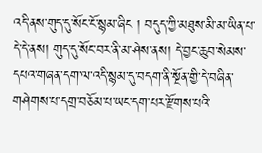འདི་ནས་གུད་དུ་སོང་ངོ་སྙམ་ཞིང ། བདུད་ཀྱི་མཐུས་མི་མ་ཡིན་པ་དེ་དེ་ནས། གུད་དུ་སོང་བར་ནི་མ་ཤེས་ནས། དེ་བྱང་ཆུབ་སེམས་དཔའ་གཞན་དག་ལ་འདི་སྙམ་དུ་བདག་ནི་སྔོན་གྱི་དེ་བཞིན་གཤེགས་པ་དགྲ་བཅོམ་པ་ཡང་དག་པར་རྫོགས་པའི་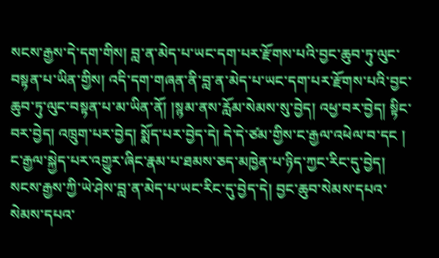སངས་རྒྱས་དེ་དག་གིས། བླ་ན་མེད་པ་ཡང་དག་པར་རྫོགས་པའི་བྱང་ཆུབ་ཏུ་ལུང་བསྟན་པ་ཡིན་གྱིས། འདི་དག་གཞན་ནི་བླ་ན་མེད་པ་ཡང་དག་པར་རྫོགས་པའི་བྱང་ཆུབ་ཏུ་ལུང་བསྟན་པ་མ་ཡིན་ནོ། །སྙམ་ནས་རློམ་སེམས་སུ་བྱེད། འཕྱ་བར་བྱེད། སྟིང་བར་བྱེད། འཁྲུག་པར་བྱེད། སྨོད་པར་བྱེད་དེ། དེ་དེ་ཙམ་གྱིས་ང་རྒྱལ་འཕེལ་བ་དང ། ང་རྒྱལ་སྐྱེད་པར་འགྱུར་ཞིང་རྣམ་པ་ཐམས་ཅད་མཁྱེན་པ་ཉིད་ཀྱང་རིང་དུ་བྱེད། སངས་རྒྱས་ཀྱི་ཡེ་ཤེས་བླ་ན་མེད་པ་ཡང་རིང་དུ་བྱེད་དེ། བྱང་ཆུབ་སེམས་དཔའ་སེམས་དཔའ་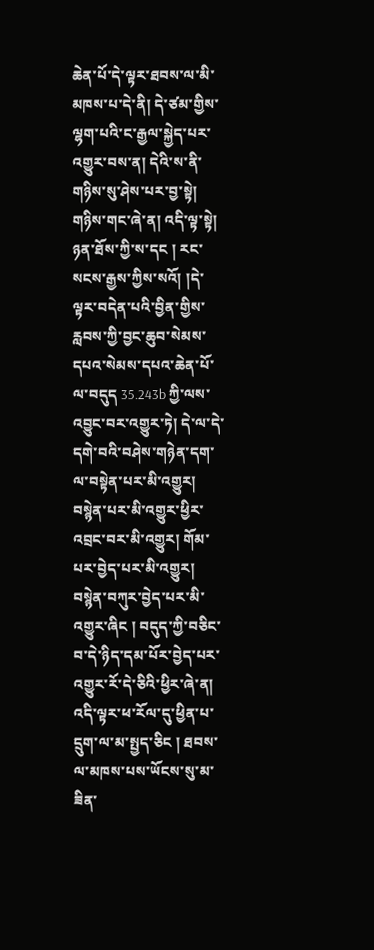ཆེན་པོ་དེ་ལྟར་ཐབས་ལ་མི་མཁས་པ་དེ་ནི། དེ་ཙམ་གྱིས་ལྷག་པའི་ང་རྒྱལ་སྐྱེད་པར་འགྱུར་བས་ན། དེའི་ས་ནི་གཉིས་སུ་ཤེས་པར་བྱ་སྟེ། གཉིས་གང་ཞེ་ན། འདི་ལྟ་སྟེ། ཉན་ཐོས་ཀྱི་ས་དང ། རང་སངས་རྒྱས་ཀྱིས་སའོ། །དེ་ལྟར་བདེན་པའི་བྱིན་གྱིས་རླབས་ཀྱི་བྱང་ཆུབ་སེམས་དཔའ་སེམས་དཔའ་ཆེན་པོ་ལ་བདུད 35.243b ཀྱི་ལས་འབྱུང་བར་འགྱུར་ཏེ། དེ་ལ་དེ་དགེ་བའི་བཤེས་གཉེན་དག་ལ་བསྟེན་པར་མི་འགྱུར། བསྙེན་པར་མི་འགྱུར་ཕྱིར་འབྲང་བར་མི་འགྱུར། གོམ་པར་བྱེད་པར་མི་འགྱུར། བསྙེན་བཀུར་བྱེད་པར་མི་འགྱུར་ཞིང ། བདུད་ཀྱི་བཅིང་བ་དེ་ཉིད་དམ་པོར་བྱེད་པར་འགྱུར་རོ་དེ་ཅིའི་ཕྱིར་ཞེ་ན། འདི་ལྟར་ཕ་རོལ་དུ་ཕྱིན་པ་དྲུག་ལ་མ་སྤྱད་ཅིང ། ཐབས་ལ་མཁས་པས་ཡོངས་སུ་མ་ཟིན་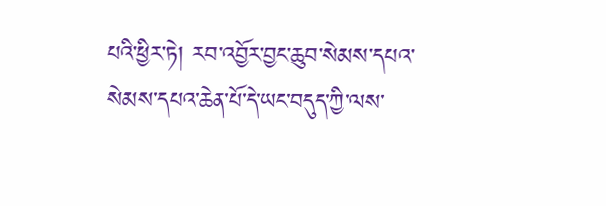པའི་ཕྱིར་ཏེ། རབ་འབྱོར་བྱང་ཆུབ་སེམས་དཔའ་སེམས་དཔའ་ཆེན་པོ་དེ་ཡང་བདུད་ཀྱི་ལས་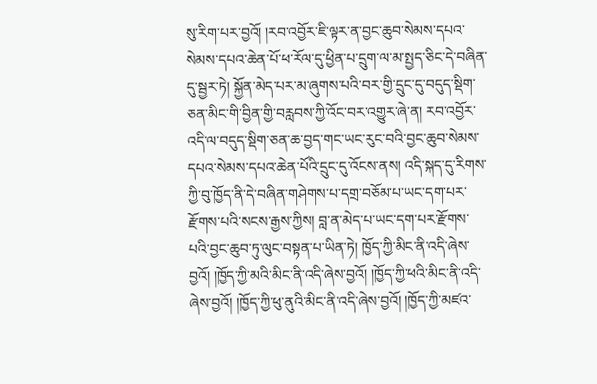སུ་རིག་པར་བྱའོ། །རབ་འབྱོར་ཇི་ལྟར་ན་བྱང་ཆུབ་སེམས་དཔའ་སེམས་དཔའ་ཆེན་པོ་ཕ་རོལ་དུ་ཕྱིན་པ་དྲུག་ལ་མ་སྤྱད་ཅིང་དེ་བཞིན་དུ་སྦྱར་ཏེ། སྐྱོན་མེད་པར་མ་ཞུགས་པའི་བར་གྱི་དྲུང་དུ་བདུད་སྡིག་ཅན་མིང་གི་བྱིན་གྱི་བརླབས་ཀྱི་འོང་བར་འགྱུར་ཞེ་ན། རབ་འབྱོར་འདི་ལ་བདུད་སྡིག་ཅན་ཆ་བྱད་གང་ཡང་རུང་བའི་བྱང་ཆུབ་སེམས་དཔའ་སེམས་དཔའ་ཆེན་པོའི་དྲུང་དུ་འོངས་ནས། འདི་སྐད་དུ་རིགས་ཀྱི་བུ་ཁྱོད་ནི་དེ་བཞིན་གཤེགས་པ་དགྲ་བཅོམ་པ་ཡང་དག་པར་རྫོགས་པའི་སངས་རྒྱས་ཀྱིས། བླ་ན་མེད་པ་ཡང་དག་པར་རྫོགས་པའི་བྱང་ཆུབ་ཏུ་ལུང་བསྟན་པ་ཡིན་ཏེ། ཁྱོད་ཀྱི་མིང་ནི་འདི་ཞེས་བྱའོ། །ཁྱོད་ཀྱི་མའི་མིང་ནི་འདི་ཞེས་བྱའོ། །ཁྱོད་ཀྱི་ཕའི་མིང་ནི་འདི་ཞེས་བྱའོ། །ཁྱོད་ཀྱི་ཕུ་ནུའི་མིང་ནི་འདི་ཞེས་བྱའོ། །ཁྱོད་ཀྱི་མཛའ་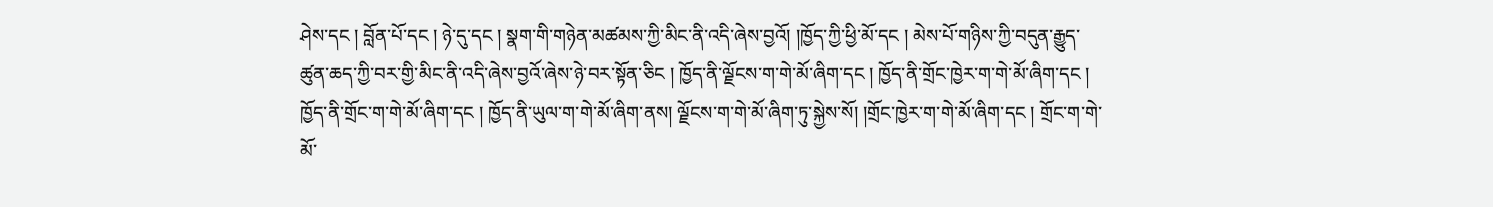ཤེས་དང ། བློན་པོ་དང ། ཉེ་དུ་དང ། སྣག་གི་གཉེན་མཚམས་ཀྱི་མིང་ནི་འདི་ཞེས་བྱའོ། །ཁྱོད་ཀྱི་ཕྱི་མོ་དང ། མེས་པོ་གཉིས་ཀྱི་བདུན་རྒྱུད་ཚུན་ཆད་ཀྱི་བར་གྱི་མིང་ནི་འདི་ཞེས་བྱའོ་ཞེས་ཉེ་བར་སྟོན་ཅིང ། ཁྱོད་ནི་ལྗོངས་ག་གེ་མོ་ཞིག་དང ། ཁྱོད་ནི་གྲོང་ཁྱེར་ག་གེ་མོ་ཞིག་དང ། ཁྱོད་ནི་གྲོང་ག་གེ་མོ་ཞིག་དང ། ཁྱོད་ནི་ཡུལ་ག་གེ་མོ་ཞིག་ནས། ལྗོངས་ག་གེ་མོ་ཞིག་ཏུ་སྐྱེས་སོ། །གྲོང་ཁྱེར་ག་གེ་མོ་ཞིག་དང ། གྲོང་ག་གེ་མོ་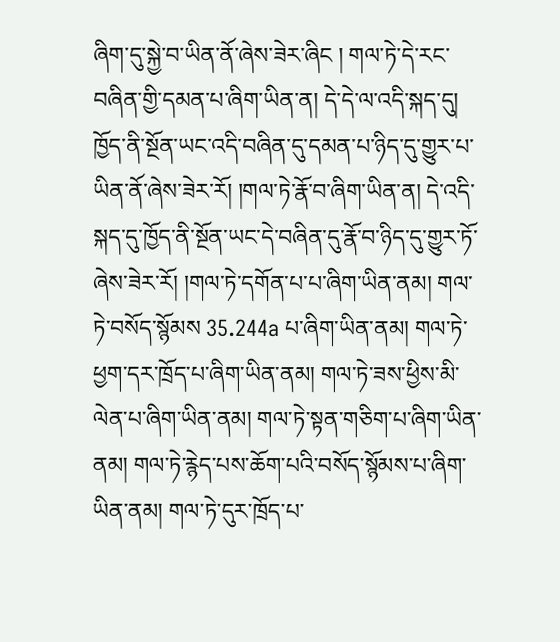ཞིག་དུ་སྐྱེ་བ་ཡིན་ནོ་ཞེས་ཟེར་ཞིང ། གལ་ཏེ་དེ་རང་བཞིན་གྱི་དམན་པ་ཞིག་ཡིན་ན། དེ་དེ་ལ་འདི་སྐད་དུ། ཁྱོད་ནི་སྔོན་ཡང་འདི་བཞིན་དུ་དམན་པ་ཉིད་དུ་གྱུར་པ་ཡིན་ནོ་ཞེས་ཟེར་རོ། །གལ་ཏེ་རྣོ་བ་ཞིག་ཡིན་ན། དེ་འདི་སྐད་དུ་ཁྱོད་ནི་སྔོན་ཡང་དེ་བཞིན་དུ་རྣོ་བ་ཉིད་དུ་གྱུར་ཏོ་ཞེས་ཟེར་རོ། །གལ་ཏེ་དགོན་པ་པ་ཞིག་ཡིན་ནམ། གལ་ཏེ་བསོད་སྙོམས 35.244a པ་ཞིག་ཡིན་ནམ། གལ་ཏེ་ཕྱག་དར་ཁྲོད་པ་ཞིག་ཡིན་ནམ། གལ་ཏེ་ཟས་ཕྱིས་མི་ལེན་པ་ཞིག་ཡིན་ནམ། གལ་ཏེ་སྟན་གཅིག་པ་ཞིག་ཡིན་ནམ། གལ་ཏེ་རྙེད་པས་ཆོག་པའི་བསོད་སྙོམས་པ་ཞིག་ཡིན་ནམ། གལ་ཏེ་དུར་ཁྲོད་པ་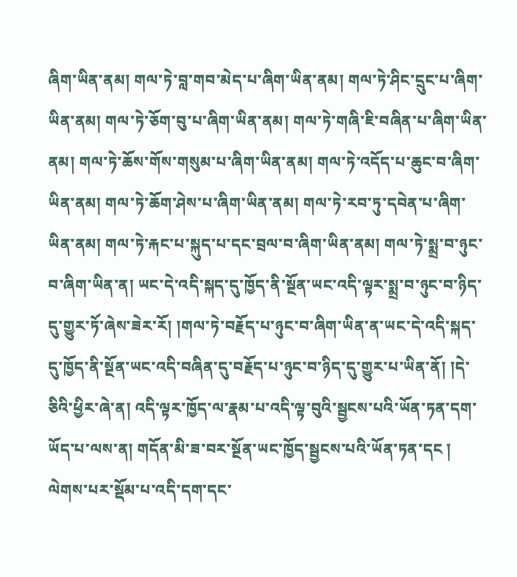ཞིག་ཡིན་ནམ། གལ་ཏེ་བླ་གབ་མེད་པ་ཞིག་ཡིན་ནམ། གལ་ཏེ་ཤིང་དྲུང་པ་ཞིག་ཡིན་ནམ། གལ་ཏེ་ཅོག་བུ་པ་ཞིག་ཡིན་ནམ། གལ་ཏེ་གཞི་ཇི་བཞིན་པ་ཞིག་ཡིན་ནམ། གལ་ཏེ་ཆོས་གོས་གསུམ་པ་ཞིག་ཡིན་ནམ། གལ་ཏེ་འདོད་པ་ཆུང་བ་ཞིག་ཡིན་ནམ། གལ་ཏེ་ཆོག་ཤེས་པ་ཞིག་ཡིན་ནམ། གལ་ཏེ་རབ་ཏུ་དབེན་པ་ཞིག་ཡིན་ནམ། གལ་ཏེ་རྐང་པ་སྐུད་པ་དང་བྲལ་བ་ཞིག་ཡིན་ནམ། གལ་ཏེ་སྨྲ་བ་ཉུང་བ་ཞིག་ཡིན་ན། ཡང་དེ་འདི་སྐད་དུ་ཁྱོད་ནི་སྔོན་ཡང་འདི་ལྟར་སྨྲ་བ་ཉུང་བ་ཉིད་དུ་གྱུར་ཏོ་ཞེས་ཟེར་རོ། །གལ་ཏེ་བརྗོད་པ་ཉུང་བ་ཞིག་ཡིན་ན་ཡང་དེ་འདི་སྐད་དུ་ཁྱོད་ནི་སྔོན་ཡང་འདི་བཞིན་དུ་བརྗོད་པ་ཉུང་བ་ཉིད་དུ་གྱུར་པ་ཡིན་ནོ། །དེ་ཅིའི་ཕྱིར་ཞེ་ན། འདི་ལྟར་ཁྱོད་ལ་རྣམ་པ་འདི་ལྟ་བུའི་སྦྱངས་པའི་ཡོན་ཏན་དག་ཡོད་པ་ལས་ན། གདོན་མི་ཟ་བར་སྔོན་ཡང་ཁྱོད་སྦྱངས་པའི་ཡོན་ཏན་དང ། ལེགས་པར་སྡོམ་པ་འདི་དག་དང་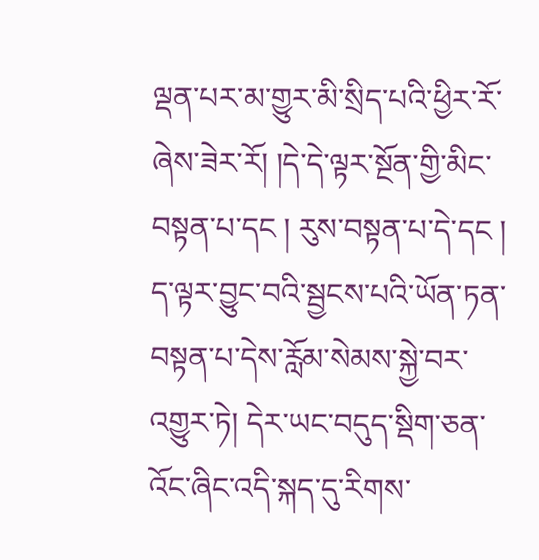ལྡན་པར་མ་གྱུར་མི་སྲིད་པའི་ཕྱིར་རོ་ཞེས་ཟེར་རོ། །དེ་དེ་ལྟར་སྔོན་གྱི་མིང་བསྟན་པ་དང ། རུས་བསྟན་པ་དེ་དང ། ད་ལྟར་བྱུང་བའི་སྦྱངས་པའི་ཡོན་ཏན་བསྟན་པ་དེས་རློམ་སེམས་སྐྱེ་བར་འགྱུར་ཏེ། དེར་ཡང་བདུད་སྡིག་ཅན་འོང་ཞིང་འདི་སྐད་དུ་རིགས་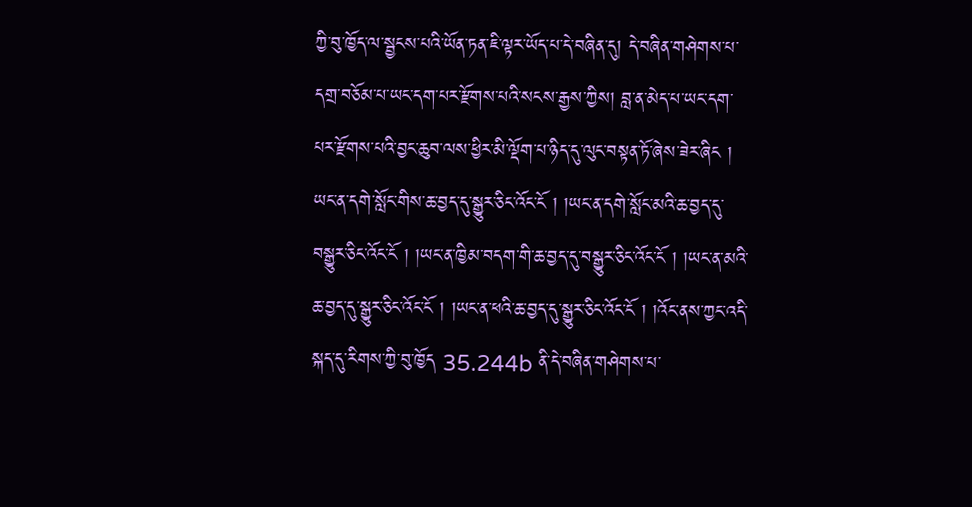ཀྱི་བུ་ཁྱོད་ལ་སྦྱངས་པའི་ཡོན་ཏན་ཇི་ལྟར་ཡོད་པ་དེ་བཞིན་དུ། དེ་བཞིན་གཤེགས་པ་དགྲ་བཅོམ་པ་ཡང་དག་པར་རྫོགས་པའི་སངས་རྒྱས་ཀྱིས། བླ་ན་མེད་པ་ཡང་དག་པར་རྫོགས་པའི་བྱང་ཆུབ་ལས་ཕྱིར་མི་ལྡོག་པ་ཉིད་དུ་ལུང་བསྟན་ཏོ་ཞེས་ཟེར་ཞིང ། ཡང་ན་དགེ་སློང་གིས་ཆ་བྱད་དུ་སྒྱུར་ཅིང་འོང་ངོ ། །ཡང་ན་དགེ་སློང་མའི་ཆ་བྱད་དུ་བསྒྱུར་ཅིང་འོང་ངོ ། །ཡང་ན་ཁྱིམ་བདག་གི་ཆ་བྱད་དུ་བསྒྱུར་ཅིང་འོང་ངོ ། །ཡང་ན་མའི་ཆ་བྱད་དུ་སྒྱུར་ཅིང་འོང་ངོ ། །ཡང་ན་ཕའི་ཆ་བྱད་དུ་སྒྱུར་ཅིང་འོང་ངོ ། །འོང་ནས་ཀྱང་འདི་སྐད་དུ་རིགས་ཀྱི་བུ་ཁྱོད 35.244b ནི་དེ་བཞིན་གཤེགས་པ་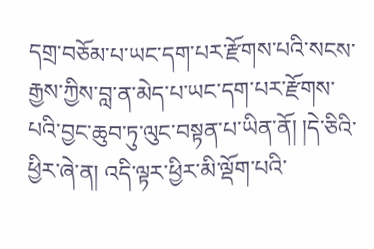དགྲ་བཅོམ་པ་ཡང་དག་པར་རྫོགས་པའི་སངས་རྒྱས་ཀྱིས་བླ་ན་མེད་པ་ཡང་དག་པར་རྫོགས་པའི་བྱང་ཆུབ་ཏུ་ལུང་བསྟན་པ་ཡིན་ནོ། །དེ་ཅིའི་ཕྱིར་ཞེ་ན། འདི་ལྟར་ཕྱིར་མི་ལྡོག་པའི་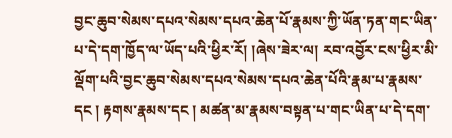བྱང་ཆུབ་སེམས་དཔའ་སེམས་དཔའ་ཆེན་པོ་རྣམས་ཀྱི་ཡོན་ཏན་གང་ཡིན་པ་དེ་དག་ཁྱོད་ལ་ཡོད་པའི་ཕྱིར་རོ། །ཞེས་ཟེར་ལ། རབ་འབྱོར་ངས་ཕྱིར་མི་ལྡོག་པའི་བྱང་ཆུབ་སེམས་དཔའ་སེམས་དཔའ་ཆེན་པོའི་རྣམ་པ་རྣམས་དང ། རྟགས་རྣམས་དང ། མཚན་མ་རྣམས་བསྟན་པ་གང་ཡིན་པ་དེ་དག་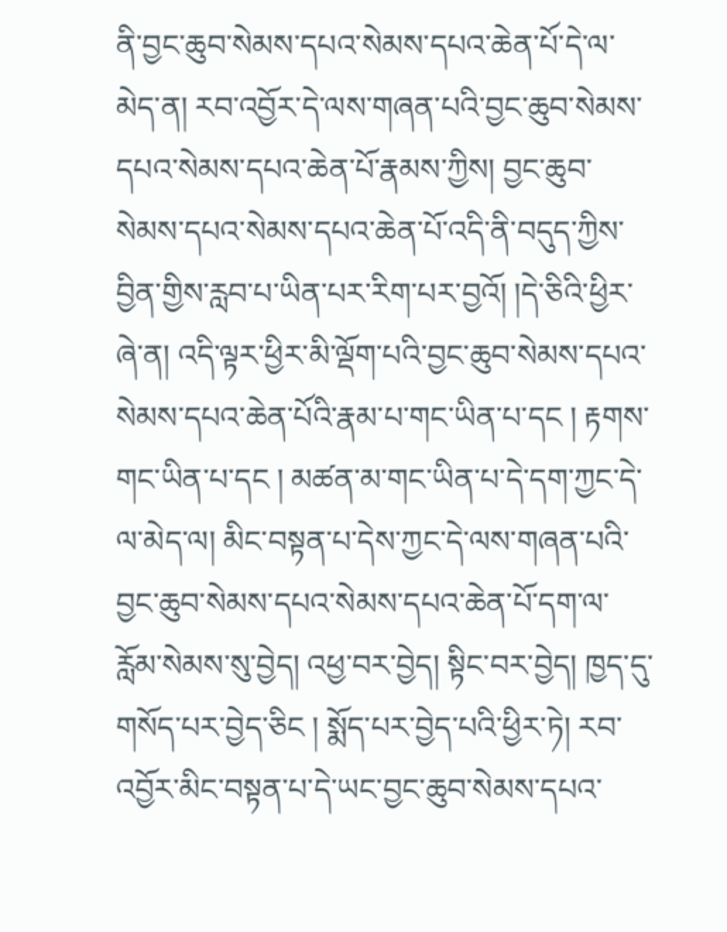ནི་བྱང་ཆུབ་སེམས་དཔའ་སེམས་དཔའ་ཆེན་པོ་དེ་ལ་མེད་ན། རབ་འབྱོར་དེ་ལས་གཞན་པའི་བྱང་ཆུབ་སེམས་དཔའ་སེམས་དཔའ་ཆེན་པོ་རྣམས་ཀྱིས། བྱང་ཆུབ་སེམས་དཔའ་སེམས་དཔའ་ཆེན་པོ་འདི་ནི་བདུད་ཀྱིས་བྱིན་གྱིས་རླབ་པ་ཡིན་པར་རིག་པར་བྱའོ། །དེ་ཅིའི་ཕྱིར་ཞེ་ན། འདི་ལྟར་ཕྱིར་མི་ལྡོག་པའི་བྱང་ཆུབ་སེམས་དཔའ་སེམས་དཔའ་ཆེན་པོའི་རྣམ་པ་གང་ཡིན་པ་དང ། རྟགས་གང་ཡིན་པ་དང ། མཚན་མ་གང་ཡིན་པ་དེ་དག་ཀྱང་དེ་ལ་མེད་ལ། མིང་བསྟན་པ་དེས་ཀྱང་དེ་ལས་གཞན་པའི་བྱང་ཆུབ་སེམས་དཔའ་སེམས་དཔའ་ཆེན་པོ་དག་ལ་རློམ་སེམས་སུ་བྱེད། འཕྱ་བར་བྱེད། སྟིང་བར་བྱེད། ཁྱད་དུ་གསོད་པར་བྱེད་ཅིང ། སྨོད་པར་བྱེད་པའི་ཕྱིར་ཏེ། རབ་འབྱོར་མིང་བསྟན་པ་དེ་ཡང་བྱང་ཆུབ་སེམས་དཔའ་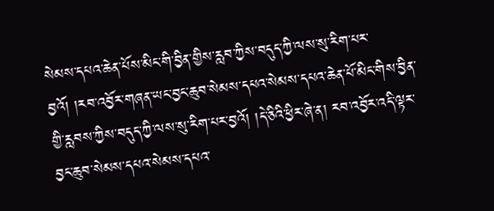སེམས་དཔའ་ཆེན་པོས་མིང་གི་བྱིན་གྱིས་རླབ་ཀྱིས་བདུད་ཀྱི་ལས་སུ་རིག་པར་བྱའོ། །རབ་འབྱོར་གཞན་ཡང་བྱང་ཆུབ་སེམས་དཔའ་སེམས་དཔའ་ཆེན་པོ་མིང་གིས་བྱིན་གྱི་རླབས་ཀྱིས་བདུད་ཀྱི་ལས་སུ་རིག་པར་བྱའོ། །དེ་ཅིའི་ཕྱིར་ཞེ་ན། རབ་འབྱོར་འདི་ལྟར་བྱང་ཆུབ་སེམས་དཔའ་སེམས་དཔའ་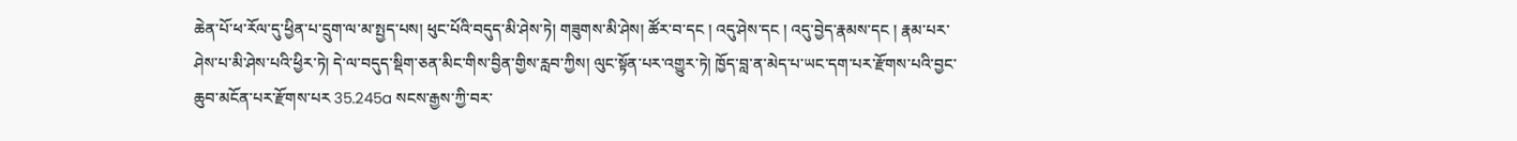ཆེན་པོ་ཕ་རོལ་དུ་ཕྱིན་པ་དྲུག་ལ་མ་སྤྱད་པས། ཕུང་པོའི་བདུད་མི་ཤེས་ཏེ། གཟུགས་མི་ཤེས། ཚོར་བ་དང ། འདུ་ཤེས་དང ། འདུ་བྱེད་རྣམས་དང ། རྣམ་པར་ཤེས་པ་མི་ཤེས་པའི་ཕྱིར་ཏེ། དེ་ལ་བདུད་སྡིག་ཅན་མིང་གིས་བྱིན་གྱིས་རླབ་ཀྱིས། ལུང་སྟོན་པར་འགྱུར་ཏེ། ཁྱོད་བླ་ན་མེད་པ་ཡང་དག་པར་རྫོགས་པའི་བྱང་ཆུབ་མངོན་པར་རྫོགས་པར 35.245a སངས་རྒྱས་ཀྱི་བར་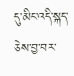དུ་མིང་འདི་སྐད་ཅེས་བྱ་བར་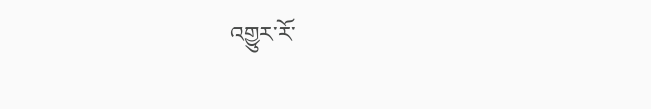འགྱུར་རོ་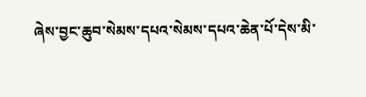ཞེས་བྱང་ཆུབ་སེམས་དཔའ་སེམས་དཔའ་ཆེན་པོ་དེས་མི་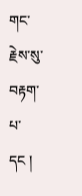གང་རྗེས་སུ་བརྟག་པ་དང །